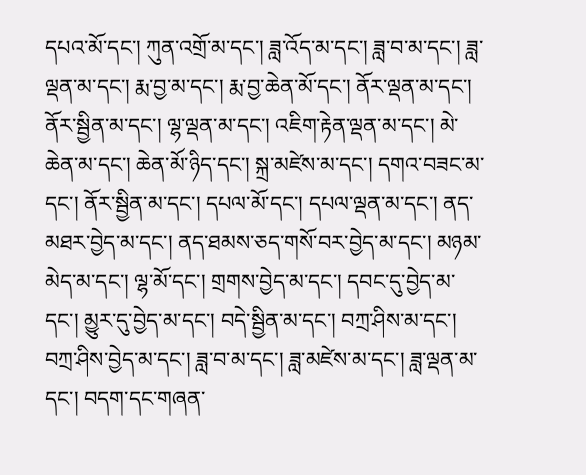དཔའ་མོ་དང་། ཀུན་འགྲོ་མ་དང་། ཟླ་འོད་མ་དང་། ཟླ་བ་མ་དང་། ཟླ་ལྡན་མ་དང་། རྨ་བྱ་མ་དང་། རྨ་བྱ་ཆེན་མོ་དང་། ནོར་ལྡན་མ་དང་། ནོར་སྦྱིན་མ་དང་། ལྷ་ལྡན་མ་དང་། འཇིག་རྟེན་ལྡན་མ་དང་། མེ་ཆེན་མ་དང་། ཆེན་མོ་ཉིད་དང་། སྐྲ་མཛེས་མ་དང་། དགའ་བཟང་མ་དང་། ནོར་སྦྱིན་མ་དང་། དཔལ་མོ་དང་། དཔལ་ལྡན་མ་དང་། ནད་མཐར་བྱེད་མ་དང་། ནད་ཐམས་ཅད་གསོ་བར་བྱེད་མ་དང་། མཉམ་མེད་མ་དང་། ལྷ་མོ་དང་། གྲགས་བྱེད་མ་དང་། དབང་དུ་བྱེད་མ་དང་། མྱུར་དུ་བྱེད་མ་དང་། བདེ་སྦྱིན་མ་དང་། བཀྲ་ཤིས་མ་དང་། བཀྲ་ཤིས་བྱེད་མ་དང་། ཟླ་བ་མ་དང་། ཟླ་མཛེས་མ་དང་། ཟླ་ལྡན་མ་དང་། བདག་དང་གཞན་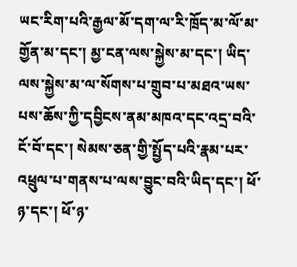ཡང་རིག་པའི་རྒྱལ་མོ་དག་ལ་རི་ཁྲོད་མ་ལོ་མ་གྱོན་མ་དང་། མྱ་ངན་ལས་སྐྱེས་མ་དང་། ཡིད་ལས་སྐྱེས་མ་ལ་སོགས་པ་གྲུབ་པ་མཐའ་ཡས་པས་ཆོས་ཀྱི་དབྱིངས་ནམ་མཁའ་དང་འདྲ་བའི་ངོ་བོ་དང་། སེམས་ཅན་གྱི་སྤྱོད་པའི་རྣམ་པར་འཕྲུལ་པ་གནས་པ་ལས་བྱུང་བའི་ཡིད་དང་། ཕོ་ཉ་དང་། ཕོ་ཉ་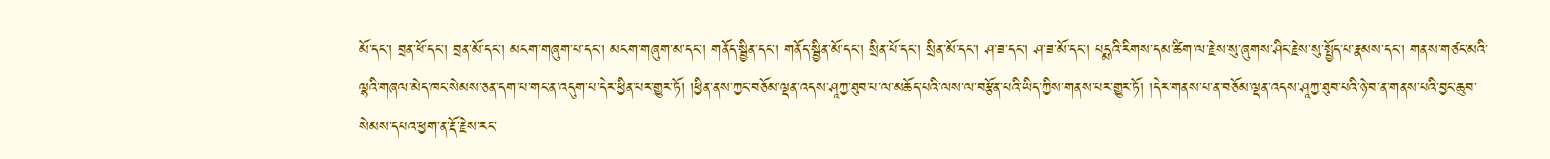མོ་དང་། བྲན་ཕོ་དང་། བྲན་མོ་དང་། མངག་གཞུག་པ་དང་། མངག་གཞུག་མ་དང་། གནོད་སྦྱིན་དང་། གནོད་སྦྱིན་མོ་དང་། སྲིན་པོ་དང་། སྲིན་མོ་དང་། ཤ་ཟ་དང་། ཤ་ཟ་མོ་དང་། པདྨའི་རིགས་དམ་ཚིག་ལ་རྗེས་སུ་ཞུགས་ཤིང་རྗེས་སུ་སྤྱོད་པ་རྣམས་དང་། གནས་གཙང་མའི་ལྷའི་གཞལ་མེད་ཁང་སེམས་ཅན་དག་པ་གང་ན་འདུག་པ་དེར་ཕྱིན་པར་གྱུར་ཏོ། །ཕྱིན་ནས་ཀྱང་བཅོམ་ལྡན་འདས་ཤཱཀྱ་ཐུབ་པ་ལ་མཆོད་པའི་ལས་ལ་བརྩོན་པའི་ཡིད་ཀྱིས་གནས་པར་གྱུར་ཏོ། །དེར་གནས་པ་ན་བཅོམ་ལྡན་འདས་ཤཱཀྱ་ཐུབ་པའི་ཉེ་བ་ན་གནས་པའི་བྱང་ཆུབ་སེམས་དཔའ་ཕྱག་ན་རྡོ་རྗེས་རང་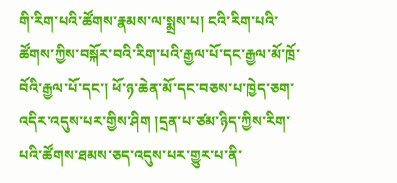གི་རིག་པའི་ཚོགས་རྣམས་ལ་སྨྲས་པ། ངའི་རིག་པའི་ཚོགས་ཀྱིས་བསྐོར་བའི་རིག་པའི་རྒྱལ་པོ་དང་རྒྱལ་མོ་ཁྲོ་བོའི་རྒྱལ་པོ་དང་། ཕོ་ཉ་ཆེན་མོ་དང་བཅས་པ་ཁྱེད་ཅག་འདིར་འདུས་པར་གྱིས་ཤིག །དྲན་པ་ཙམ་ཉིད་ཀྱིས་རིག་པའི་ཚོགས་ཐམས་ཅད་འདུས་པར་གྱུར་པ་ནི་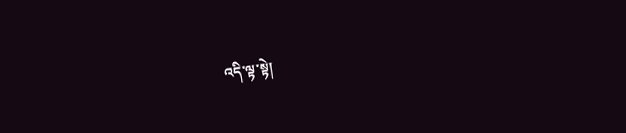འདི་ལྟ་སྟེ།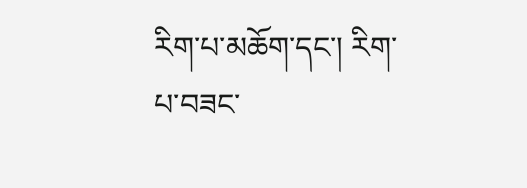རིག་པ་མཆོག་དང་། རིག་པ་བཟང་